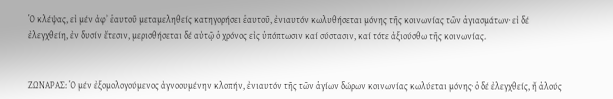Ὁ κλέψας, εἰ μέν ἀφ᾿ ἑαυτοῦ μεταμεληθείς κατηγορήσει ἑαυτοῦ, ἐνιαυτόν κωλυθήσεται μόνης τῆς κοινωνίας τῶν ἁγιασμάτων· εἰ δέ ἐλεγχθείη, ἐν δυσίν ἔτεσιν, μερισθήσεται δέ αὐτῷ ὁ χρόνος εἰς ὑπόπτωσιν καί σύστασιν, καί τότε ἀξιούσθω τῆς κοινωνίας.


ΖΩΝΑΡΑΣ: Ὁ μέν ἐξομολογούμενος ἀγνοουμένην κλοπήν, ἐνιαυτόν τῆς τῶν ἁγίων δώρων κοινωνίας κωλύεται μόνης∙ ὁ δέ ἐλεγχθείς, ἤ ἁλούς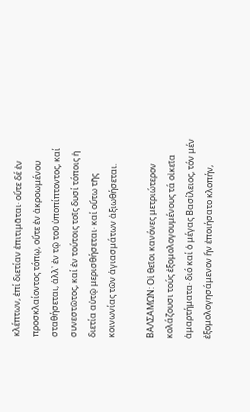κλέπτων, ἐπί διετίαν ἐπιτιμᾶται∙ οὔτε δέ ἐν προσκλαίοντος τόπῳ, οὔτε ἐν ἀκροωμένου σταθήσεται, ἀλλ᾽ ἐν τῷ τοῦ ὑποπίπτοντος, καί συνεστῶτος, καί ἐν τούτοις τοῖς δυσί τόποις ἡ διετία αὐτῷ μερισθήσεται∙ καί οὕτω τῆς κοινωνίας τῶν ἁγιασμάτων ἀξιωθήσεται.

ΒΑΛΣΑΜΩΝ: Οἱ θεῖοι κανόνες μετριώτερον κολάζουσι τούς ἐξομολογουμένους τά οἰκεῖα ἁμαρτήματα∙ διό καί ὁ μέγας Βασίλειος, τόν μέν ἐξομολογησάμενον ἥν ἐποιήσατο κλοπήν,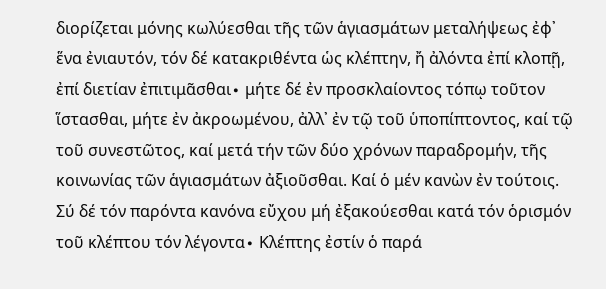διορίζεται μόνης κωλύεσθαι τῆς τῶν ἁγιασμάτων μεταλήψεως ἐφ᾽ ἕνα ἐνιαυτόν, τόν δέ κατακριθέντα ὡς κλέπτην, ἤ ἀλόντα ἐπί κλοπῇ, ἐπί διετίαν ἐπιτιμᾶσθαι∙ μήτε δέ ἐν προσκλαίοντος τόπῳ τοῦτον ἵστασθαι, μήτε ἐν ἀκροωμένου, ἀλλ᾽ ἐν τῷ τοῦ ὑποπίπτοντος, καί τῷ τοῦ συνεστῶτος, καί μετά τήν τῶν δύο χρόνων παραδρομήν, τῆς κοινωνίας τῶν ἁγιασμάτων ἀξιοῦσθαι. Καί ὁ μέν κανὼν ἐν τούτοις. Σύ δέ τόν παρόντα κανόνα εὔχου μή ἐξακούεσθαι κατά τόν ὁρισμόν τοῦ κλέπτου τόν λέγοντα∙ Κλέπτης ἐστίν ὁ παρά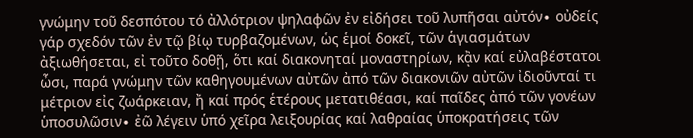γνώμην τοῦ δεσπότου τό ἀλλότριον ψηλαφῶν ἐν εἰδήσει τοῦ λυπῆσαι αὐτόν∙ οὐδείς γάρ σχεδόν τῶν ἐν τῷ βίῳ τυρβαζομένων, ὡς ἑμοί δοκεῖ, τῶν ἁγιασμάτων ἀξιωθήσεται, εἰ τοῦτο δοθῇ, ὅτι καί διακονηταί μοναστηρίων, κᾂν καί εὐλαβέστατοι ὦσι, παρά γνώμην τῶν καθηγουμένων αὐτῶν ἀπό τῶν διακονιῶν αὐτῶν ἰδιοῦνταί τι μέτριον εἰς ζωάρκειαν, ἤ καί πρός ἑτέρους μετατιθέασι, καί παῖδες ἀπό τῶν γονέων ὑποσυλῶσιν∙ ἐῶ λέγειν ὑπό χεῖρα λειξουρίας καί λαθραίας ὑποκρατήσεις τῶν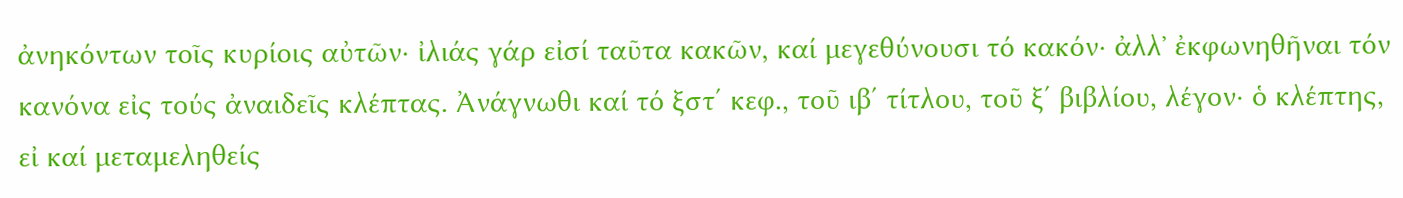ἀνηκόντων τοῖς κυρίοις αὐτῶν∙ ἰλιάς γάρ εἰσί ταῦτα κακῶν, καί μεγεθύνουσι τό κακόν∙ ἀλλ᾽ ἐκφωνηθῆναι τόν κανόνα εἰς τούς ἀναιδεῖς κλέπτας. Ἀνάγνωθι καί τό ξστ΄ κεφ., τοῦ ιβ΄ τίτλου, τοῦ ξ΄ βιβλίου, λέγον∙ ὁ κλέπτης, εἰ καί μεταμεληθείς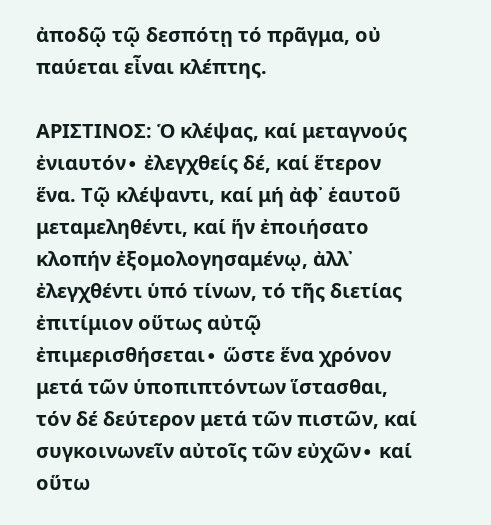ἀποδῷ τῷ δεσπότῃ τό πρᾶγμα, οὐ παύεται εἶναι κλέπτης.

ΑΡΙΣΤΙΝΟΣ: Ὁ κλέψας, καί μεταγνούς ἐνιαυτόν∙ ἐλεγχθείς δέ, καί ἕτερον ἕνα. Τῷ κλέψαντι, καί μή ἀφ᾽ ἑαυτοῦ μεταμεληθέντι, καί ἥν ἐποιήσατο κλοπήν ἐξομολογησαμένῳ, ἀλλ᾽ ἐλεγχθέντι ὑπό τίνων, τό τῆς διετίας ἐπιτίμιον οὕτως αὐτῷ ἐπιμερισθήσεται∙ ὥστε ἕνα χρόνον μετά τῶν ὑποπιπτόντων ἵστασθαι, τόν δέ δεύτερον μετά τῶν πιστῶν, καί συγκοινωνεῖν αὐτοῖς τῶν εὐχῶν∙ καί οὕτω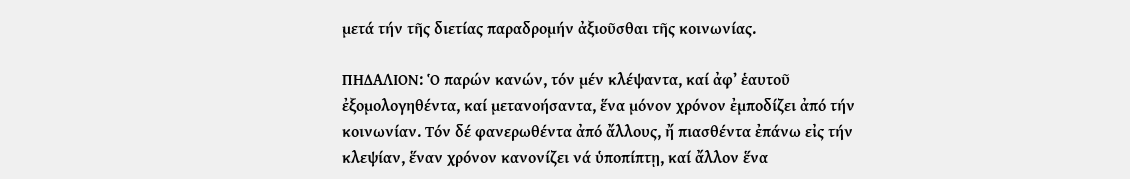μετά τήν τῆς διετίας παραδρομήν ἀξιοῦσθαι τῆς κοινωνίας.

ΠΗΔΑΛΙΟΝ: Ὁ παρών κανών, τόν μέν κλέψαντα, καί ἀφ’ ἑαυτοῦ ἐξομολογηθέντα, καί μετανοήσαντα, ἕνα μόνον χρόνον ἐμποδίζει ἀπό τήν κοινωνίαν. Τόν δέ φανερωθέντα ἀπό ἄλλους, ἤ πιασθέντα ἐπάνω εἰς τήν κλεψίαν, ἕναν χρόνον κανονίζει νά ὑποπίπτῃ, καί ἄλλον ἕνα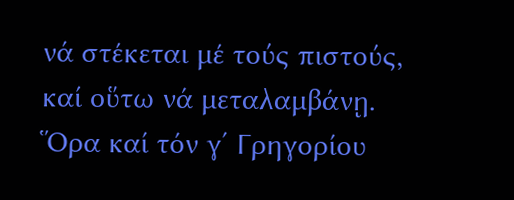νά στέκεται μέ τούς πιστούς, καί οὕτω νά μεταλαμβάνῃ. Ὅρα καί τόν γ΄ Γρηγορίου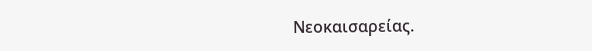Νεοκαισαρείας.